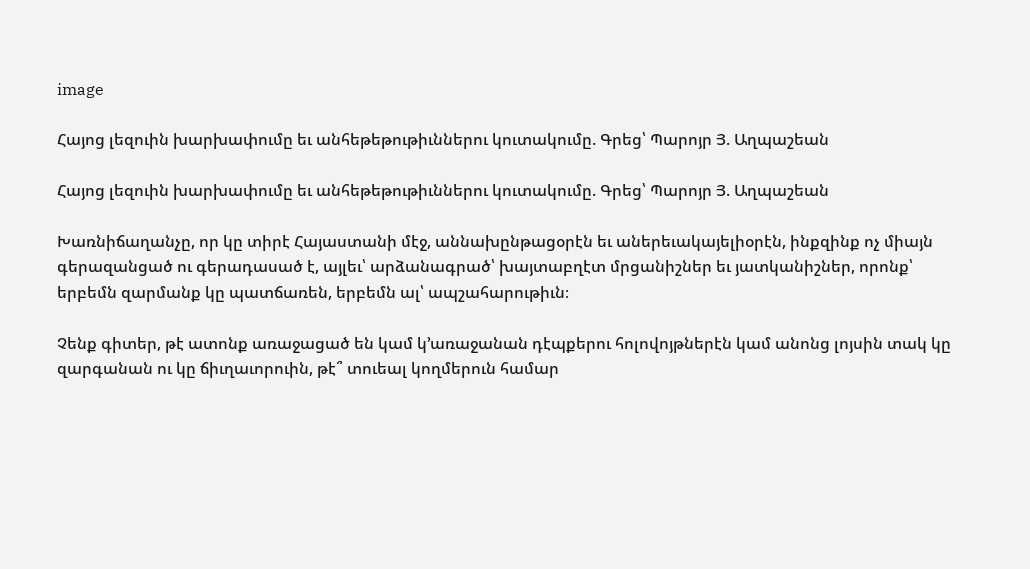image

Հայոց լեզուին խարխափումը եւ անհեթեթութիւններու կուտակումը. Գրեց՝ Պարոյր Յ. Աղպաշեան

Հայոց լեզուին խարխափումը եւ անհեթեթութիւններու կուտակումը. Գրեց՝ Պարոյր Յ. Աղպաշեան

Խառնիճաղանչը, որ կը տիրէ Հայաստանի մէջ, աննախընթացօրէն եւ աներեւակայելիօրէն, ինքզինք ոչ միայն գերազանցած ու գերադասած է, այլեւ՝ արձանագրած՝ խայտաբղէտ մրցանիշներ եւ յատկանիշներ, որոնք՝ երբեմն զարմանք կը պատճառեն, երբեմն ալ՝ ապշահարութիւն։

Չենք գիտեր, թէ ատոնք առաջացած են կամ կ’առաջանան դէպքերու հոլովոյթներէն կամ անոնց լոյսին տակ կը զարգանան ու կը ճիւղաւորուին, թէ՞ տուեալ կողմերուն համար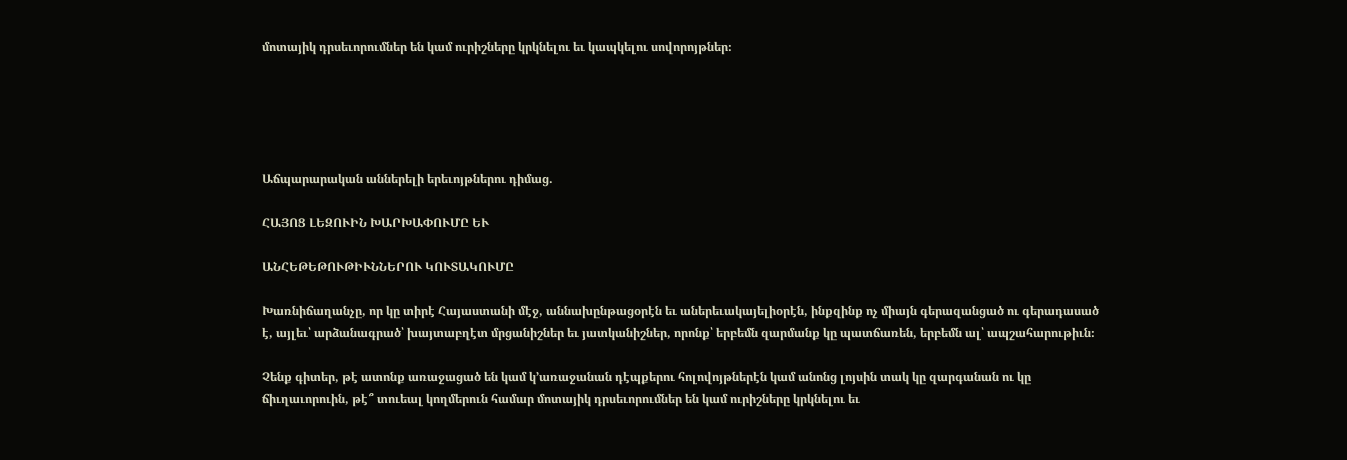մոտայիկ դրսեւորումներ են կամ ուրիշները կրկնելու եւ կապկելու սովորոյթներ։





Աճպարարական աններելի երեւոյթներու դիմաց.

ՀԱՅՈՑ ԼԵԶՈՒԻՆ ԽԱՐԽԱՓՈՒՄԸ ԵՒ

ԱՆՀԵԹԵԹՈՒԹԻՒՆՆԵՐՈՒ ԿՈՒՏԱԿՈՒՄԸ

Խառնիճաղանչը, որ կը տիրէ Հայաստանի մէջ, աննախընթացօրէն եւ աներեւակայելիօրէն, ինքզինք ոչ միայն գերազանցած ու գերադասած է, այլեւ՝ արձանագրած՝ խայտաբղէտ մրցանիշներ եւ յատկանիշներ, որոնք՝ երբեմն զարմանք կը պատճառեն, երբեմն ալ՝ ապշահարութիւն։

Չենք գիտեր, թէ ատոնք առաջացած են կամ կ’առաջանան դէպքերու հոլովոյթներէն կամ անոնց լոյսին տակ կը զարգանան ու կը ճիւղաւորուին, թէ՞ տուեալ կողմերուն համար մոտայիկ դրսեւորումներ են կամ ուրիշները կրկնելու եւ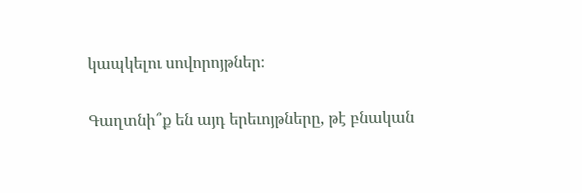կապկելու սովորոյթներ։

Գաղտնի՞ք են այդ երեւոյթները, թէ բնական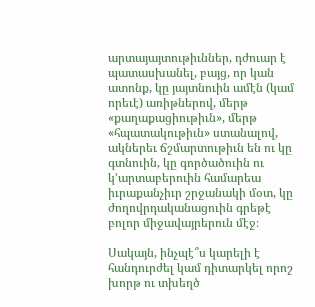արտայայտութիւններ, դժուար է պատասխանել, բայց, որ կան ատոնք, կը յայտնուին ամէն (կամ որեւէ) առիթներով, մերթ «քաղաքացիութիւն», մերթ «հպատակութիւն» ստանալով, ակներեւ ճշմարտութիւն են ու կը գտնուին, կը գործածուին ու կ’արտաբերուին համարեա իւրաքանչիւր շրջանակի մօտ, կը ժողովրդականացուին գրեթէ բոլոր միջավայրերուն մէջ։

Սակայն, ինչպէ՞ս կարելի է հանդուրժել կամ դիտարկել որոշ խորթ ու տխեղծ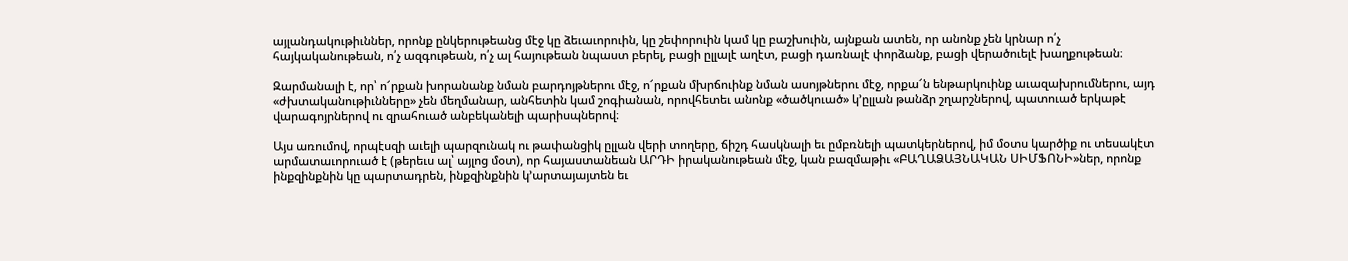այլանդակութիւններ, որոնք ընկերութեանց մէջ կը ձեւաւորուին, կը շեփորուին կամ կը բաշխուին, այնքան ատեն, որ անոնք չեն կրնար ո՛չ հայկականութեան, ո՛չ ազգութեան, ո՛չ ալ հայութեան նպաստ բերել, բացի ըլլալէ աղէտ, բացի դառնալէ փորձանք, բացի վերածուելէ խաղքութեան։

Զարմանալի է, որ՝ ո՜րքան խորանանք նման բարդոյթներու մէջ, ո՜րքան մխրճուինք նման ասոյթներու մէջ, որքա՜ն ենթարկուինք աւազախրումներու, այդ «ժխտականութիւնները» չեն մեղմանար, անհետին կամ շոգիանան, որովհետեւ անոնք «ծածկուած» կ’ըլլան թանձր շղարշներով, պատուած երկաթէ վարագոյրներով ու զրահուած անբեկանելի պարիսպներով։

Այս առումով, որպէսզի աւելի պարզունակ ու թափանցիկ ըլլան վերի տողերը, ճիշդ հասկնալի եւ ըմբռնելի պատկերներով, իմ մօտս կարծիք ու տեսակէտ արմատաւորուած է (թերեւս ալ՝ այլոց մօտ), որ հայաստանեան ԱՐԴԻ իրականութեան մէջ, կան բազմաթիւ «ԲԱՂԱՁԱՅՆԱԿԱՆ ՍԻՄՖՈՆԻ»ներ, որոնք ինքզինքնին կը պարտադրեն, ինքզինքնին կ’արտայայտեն եւ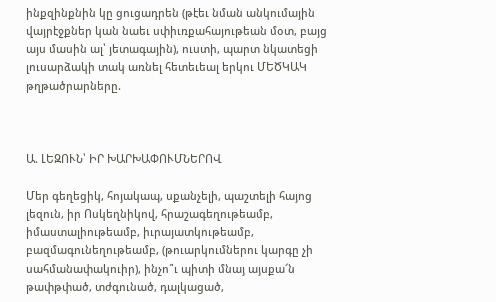ինքզինքնին կը ցուցադրեն (թէեւ նման անկումային վայրէջքներ կան նաեւ սփիւռքահայութեան մօտ, բայց այս մասին ալ՝ յետագային), ուստի, պարտ նկատեցի լուսարձակի տակ առնել հետեւեալ երկու ՄԵԾԿԱԿ թղթածրարները.



Ա. ԼԵԶՈՒՆ՝ ԻՐ ԽԱՐԽԱՓՈՒՄՆԵՐՈՎ

Մեր գեղեցիկ, հոյակապ, սքանչելի, պաշտելի հայոց լեզուն, իր Ոսկեղնիկով, հրաշագեղութեամբ, իմաստալիութեամբ, իւրայատկութեամբ, բազմագունեղութեամբ, (թուարկումներու կարգը չի սահմանափակուիր), ինչո՞ւ պիտի մնայ այսքա՜ն թափթփած, տժգունած, դալկացած,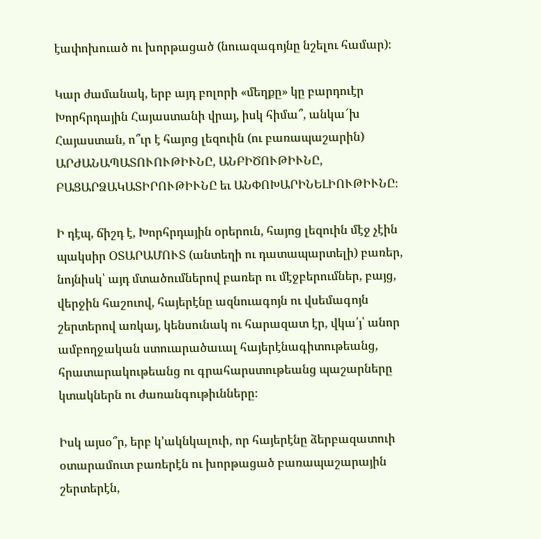էափոխուած ու խորթացած (նուազագոյնը նշելու համար)։

Կար ժամանակ, երբ այդ բոլորի «մեղքը» կը բարդուէր Խորհրդային Հայաստանի վրայ, իսկ հիմա՞, անկա՜խ Հայաստան, ո՞ւր է հայոց լեզուին (ու բառապաշարին) ԱՐԺԱՆԱՊԱՏՈՒՈՒԹԻՒՆԸ, ԱՆԲԻԾՈՒԹԻՒՆԸ, ԲԱՑԱՐՁԱԿԱՏԻՐՈՒԹԻՒՆԸ եւ ԱՆՓՈԽԱՐԻՆԵԼԻՈՒԹԻՒՆԸ։

Ի դէպ, ճիշդ է, Խորհրդային օրերուն, հայոց լեզուին մէջ չէին պակսիր ՕՏԱՐԱՄՈՒՏ (անտեղի ու դատապարտելի) բառեր, նոյնիսկ՝ այդ մտածումներով բառեր ու մէջբերումներ, բայց, վերջին հաշուով, հայերէնը ազնուագոյն ու վսեմագոյն շերտերով առկայ, կենսունակ ու հարազատ էր, վկա՛յ՝ անոր ամբողջական ստուարածաւալ հայերէնագիտութեանց, հրատարակութեանց ու գրահարստութեանց պաշարները կտակներն ու ժառանգութիւնները։

Իսկ այսօ՞ր, երբ կ’ակնկալուի, որ հայերէնը ձերբազատուի օտարամուտ բառերէն ու խորթացած բառապաշարային շերտերէն,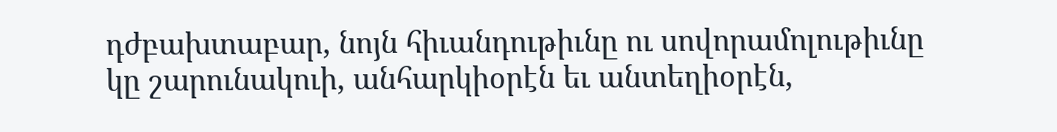դժբախտաբար, նոյն հիւանդութիւնը ու սովորամոլութիւնը կը շարունակուի, անհարկիօրէն եւ անտեղիօրէն,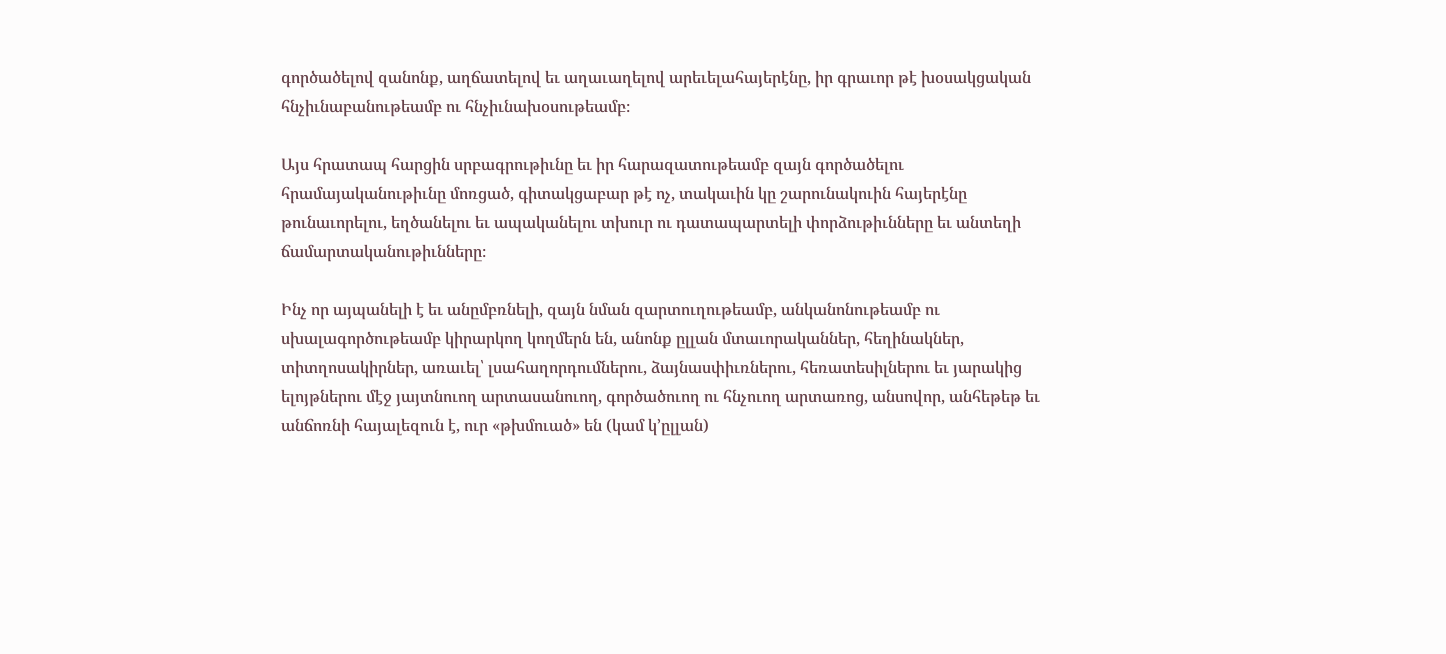գործածելով զանոնք, աղճատելով եւ աղաւաղելով արեւելահայերէնը, իր գրաւոր թէ խօսակցական հնչիւնաբանութեամբ ու հնչիւնախօսութեամբ։

Այս հրատապ հարցին սրբագրութիւնը եւ իր հարազատութեամբ զայն գործածելու հրամայականութիւնը մոռցած, գիտակցաբար թէ ոչ, տակաւին կը շարունակուին հայերէնը թունաւորելու, եղծանելու եւ ապականելու տխուր ու դատապարտելի փորձութիւնները եւ անտեղի ճամարտականութիւնները։

Ինչ որ այպանելի է եւ անըմբռնելի, զայն նման զարտուղութեամբ, անկանոնութեամբ ու սխալագործութեամբ կիրարկող կողմերն են, անոնք ըլլան մտաւորականներ, հեղինակներ, տիտղոսակիրներ, առաւել՝ լսահաղորդումներու, ձայնասփիւռներու, հեռատեսիլներու եւ յարակից ելոյթներու մէջ յայտնուող արտասանուող, գործածուող ու հնչուող արտառոց, անսովոր, անհեթեթ եւ անճոռնի հայալեզուն է, ուր «թխմուած» են (կամ կ’ըլլան)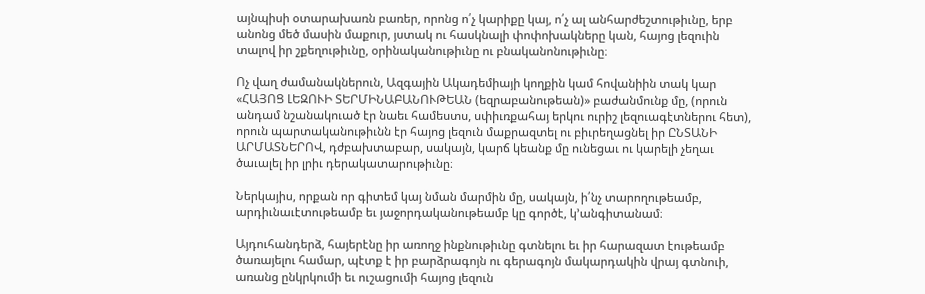այնպիսի օտարախառն բառեր, որոնց ո՛չ կարիքը կայ, ո՛չ ալ անհարժեշտութիւնը, երբ անոնց մեծ մասին մաքուր, յստակ ու հասկնալի փոփոխակները կան, հայոց լեզուին տալով իր շքեղութիւնը, օրինականութիւնը ու բնականոնութիւնը։

Ոչ վաղ ժամանակներուն, Ազգային Ակադեմիայի կողքին կամ հովանիին տակ կար «ՀԱՅՈՑ ԼԵԶՈՒԻ ՏԵՐՄԻՆԱԲԱՆՈՒԹԵԱՆ (եզրաբանութեան)» բաժանմունք մը, (որուն անդամ նշանակուած էր նաեւ համեստս, սփիւռքահայ երկու ուրիշ լեզուագէտներու հետ), որուն պարտականութիւնն էր հայոց լեզուն մաքրազտել ու բիւրեղացնել իր ԸՆՏԱՆԻ ԱՐՄԱՏՆԵՐՈՎ, դժբախտաբար, սակայն, կարճ կեանք մը ունեցաւ ու կարելի չեղաւ ծաւալել իր լրիւ դերակատարութիւնը։

Ներկայիս, որքան որ գիտեմ կայ նման մարմին մը, սակայն, ի՛նչ տարողութեամբ, արդիւնաւէտութեամբ եւ յաջորդականութեամբ կը գործէ, կ’անգիտանամ։

Այդուհանդերձ, հայերէնը իր առողջ ինքնութիւնը գտնելու եւ իր հարազատ էութեամբ ծառայելու համար, պէտք է իր բարձրագոյն ու գերագոյն մակարդակին վրայ գտնուի, առանց ընկրկումի եւ ուշացումի հայոց լեզուն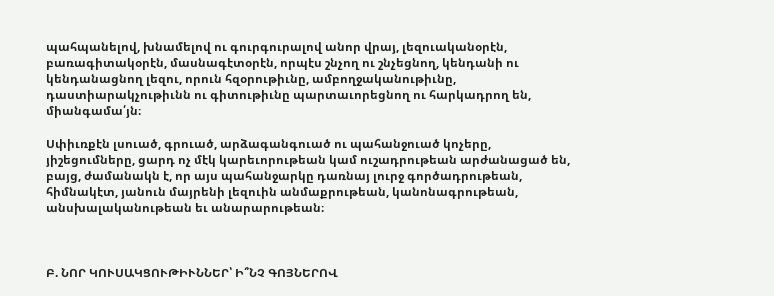պահպանելով, խնամելով ու գուրգուրալով անոր վրայ, լեզուականօրէն, բառագիտակօրէն, մասնագէտօրէն, որպէս շնչող ու շնչեցնող, կենդանի ու կենդանացնող լեզու, որուն հզօրութիւնը, ամբողջականութիւնը, դաստիարակչութիւնն ու գիտութիւնը պարտաւորեցնող ու հարկադրող են, միանգամա՛յն։

Սփիւռքէն լսուած, գրուած, արձագանգուած ու պահանջուած կոչերը, յիշեցումները, ցարդ ոչ մէկ կարեւորութեան կամ ուշադրութեան արժանացած են, բայց, ժամանակն է, որ այս պահանջարկը դառնայ լուրջ գործադրութեան, հիմնակէտ, յանուն մայրենի լեզուին անմաքրութեան, կանոնագրութեան, անսխալականութեան եւ անարարութեան։



Բ. ՆՈՐ ԿՈՒՍԱԿՑՈՒԹԻՒՆՆԵՐ՝ Ի՞ՆՉ ԳՈՅՆԵՐՈՎ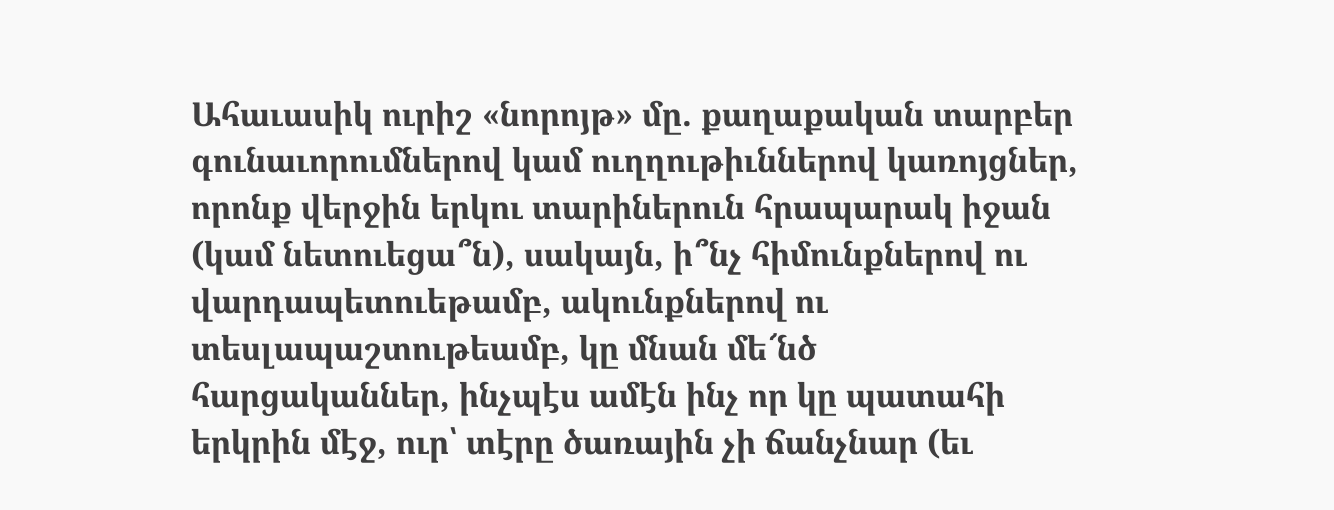Ահաւասիկ ուրիշ «նորոյթ» մը. քաղաքական տարբեր գունաւորումներով կամ ուղղութիւններով կառոյցներ, որոնք վերջին երկու տարիներուն հրապարակ իջան (կամ նետուեցա՞ն), սակայն, ի՞նչ հիմունքներով ու վարդապետուեթամբ, ակունքներով ու տեսլապաշտութեամբ, կը մնան մե՜նծ հարցականներ, ինչպէս ամէն ինչ որ կը պատահի երկրին մէջ, ուր՝ տէրը ծառային չի ճանչնար (եւ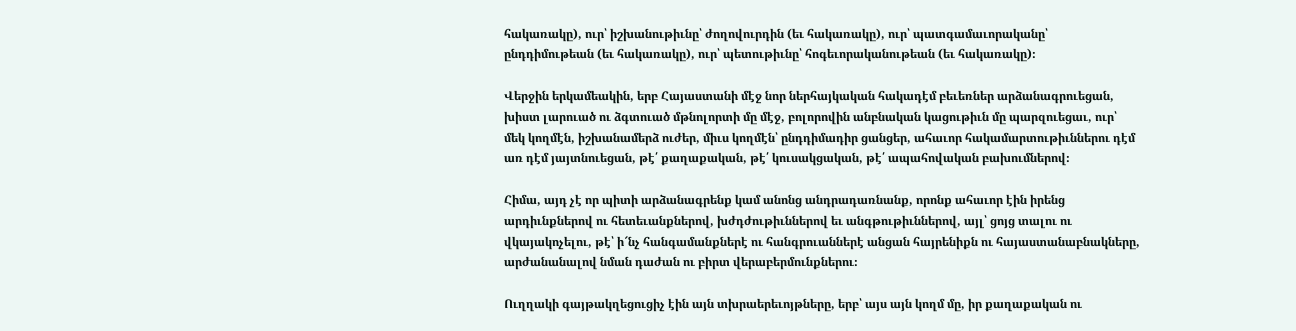հակառակը), ուր՝ իշխանութիւնը՝ ժողովուրդին (եւ հակառակը), ուր՝ պատգամաւորականը՝ ընդդիմութեան (եւ հակառակը), ուր՝ պետութիւնը՝ հոգեւորականութեան (եւ հակառակը)։

Վերջին երկամեակին, երբ Հայաստանի մէջ նոր ներհայկական հակադէմ բեւեռներ արձանագրուեցան, խիստ լարուած ու ձգտուած մթնոլորտի մը մէջ, բոլորովին անբնական կացութիւն մը պարզուեցաւ, ուր՝ մեկ կողմէն, իշխանամերձ ուժեր, միւս կողմէն՝ ընդդիմադիր ցանցեր, ահաւոր հակամարտութիւններու դէմ առ դէմ յայտնուեցան, թէ՛ քաղաքական, թէ՛ կուսակցական, թէ՛ ապահովական բախումներով։

Հիմա, այդ չէ որ պիտի արձանագրենք կամ անոնց անդրադառնանք, որոնք ահաւոր էին իրենց արդիւնքներով ու հետեւանքներով, խժդժութիւններով եւ անգթութիւններով, այլ՝ ցոյց տալու ու վկայակոչելու, թէ՝ ի՜նչ հանգամանքներէ ու հանգրուաններէ անցան հայրենիքն ու հայաստանաբնակները, արժանանալով նման դաժան ու բիրտ վերաբերմունքներու։

Ուղղակի գայթակղեցուցիչ էին այն տխրաերեւոյթները, երբ՝ այս այն կողմ մը, իր քաղաքական ու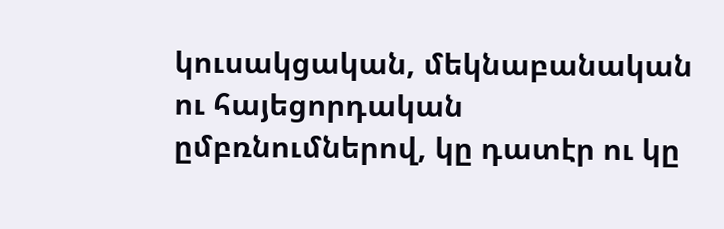կուսակցական, մեկնաբանական ու հայեցորդական ըմբռնումներով, կը դատէր ու կը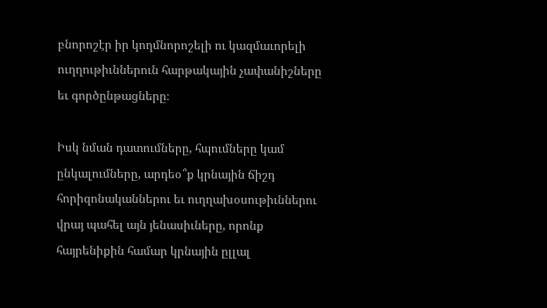բնորոշէր իր կողմնորոշելի ու կազմաւորելի ուղղութիւններուն հարթակային չափանիշները եւ գործընթացները։

Իսկ նման դատումները, հպումները կամ ընկալումները, արդեօ՞ք կրնային ճիշդ հորիզոնականներու եւ ուղղախօսութիւններու վրայ պահել այն յենասիւները, որոնք հայրենիքին համար կրնային ըլլալ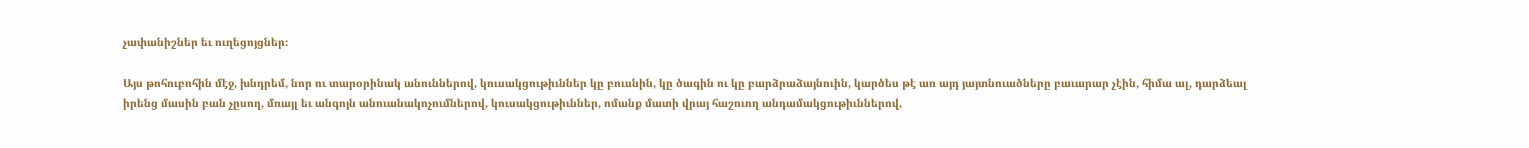չափանիշներ եւ ուղեցոյցներ։

Այս թոհուբոհին մէջ, խնդրեմ, նոր ու տարօրինակ անուններով, կուսակցութիւններ կը բուսնին, կը ծագին ու կը բարձրաձայնուին, կարծես թէ առ այդ յայտնուածները բաւարար չէին, հիմա ալ, դարձեալ իրենց մասին բան չըսող, մռայլ եւ անգոյն անուանակոչումներով, կուսակցութիւններ, ոմանք մատի վրայ հաշուող անդամակցութիւններով,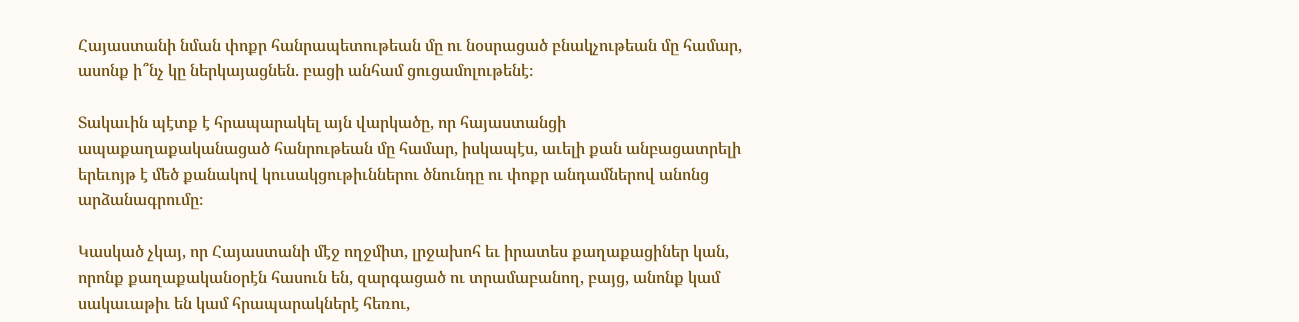Հայաստանի նման փոքր հանրապետութեան մը ու նօսրացած բնակչութեան մը համար, ասոնք ի՞նչ կը ներկայացնեն. բացի անհամ ցուցամոլութենէ։

Տակաւին պէտք է հրապարակել այն վարկածը, որ հայաստանցի ապաքաղաքականացած հանրութեան մը համար, իսկապէս, աւելի քան անբացատրելի երեւոյթ է մեծ քանակով կուսակցութիւններու ծնունդը ու փոքր անդամներով անոնց արձանագրումը։

Կասկած չկայ, որ Հայաստանի մէջ ողջմիտ, լրջախոհ եւ իրատես քաղաքացիներ կան, որոնք քաղաքականօրէն հասուն են, զարգացած ու տրամաբանող, բայց, անոնք կամ սակաւաթիւ են կամ հրապարակներէ հեռու,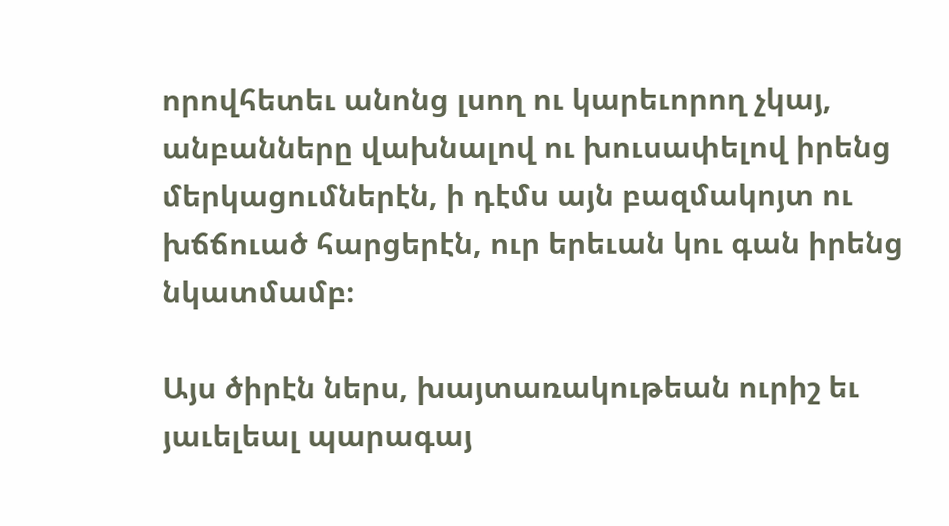որովհետեւ անոնց լսող ու կարեւորող չկայ, անբանները վախնալով ու խուսափելով իրենց մերկացումներէն, ի դէմս այն բազմակոյտ ու խճճուած հարցերէն, ուր երեւան կու գան իրենց նկատմամբ։

Այս ծիրէն ներս, խայտառակութեան ուրիշ եւ յաւելեալ պարագայ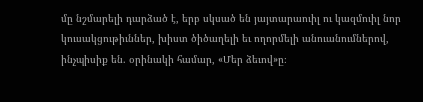մը նշմարելի դարձած է, երբ սկսած են յայտարաուիլ ու կազմուիլ նոր կուսակցութիւններ, խիստ ծիծաղելի եւ ողորմելի անուանումներով, ինչպիսիք են. օրինակի համար, «Մեր ձեւով»ը։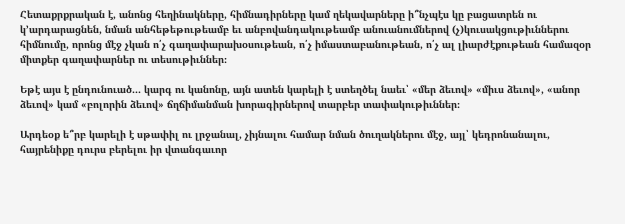Հետաքրքրական է, անոնց հեղինակները, հիմնադիրները կամ ղեկավարները ի՞նչպէս կը բացատրեն ու կ’արդարացնեն, նման անհեթեթութեամբ եւ անբովանդակութեամբ անուանումներով (չ)կուսակցութիւններու հիմնումը, որոնց մէջ չկան ո՛չ գաղափարախօսութեան, ո՛չ իմաստաբանութեան, ո՛չ ալ լիարժէքութեան համազօր միտքեր գաղափարներ ու տեսութիւններ։

Եթէ այս է ընդունուած... կարգ ու կանոնը, այն ատեն կարելի է ստեղծել նաեւ՝ «մեր ձեւով» «միւս ձեւով», «անոր ձեւով» կամ «բոլորին ձեւով» ճղճիմանման խորագիրներով տարբեր տափակութիւններ։

Արդեօք ե՞րբ կարելի է սթափիլ ու լրջանալ, չիյնալու համար նման ծուղակներու մէջ, այլ՝ կեդրոնանալու, հայրենիքը դուրս բերելու իր վտանգաւոր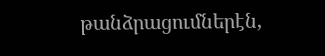թանձրացումներէն,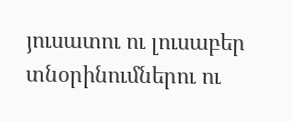յուսատու ու լուսաբեր տնօրինումներու ու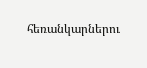հեռանկարներու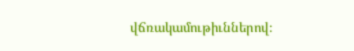վճռակամութիւններով։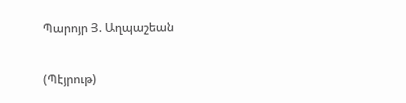Պարոյր Յ. Աղպաշեան

(Պէյրութ)